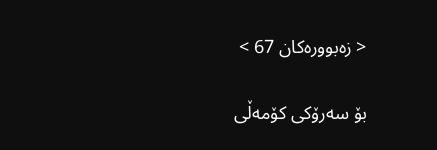< زەبوورەکان 67 >

بۆ سەرۆکی کۆمەڵی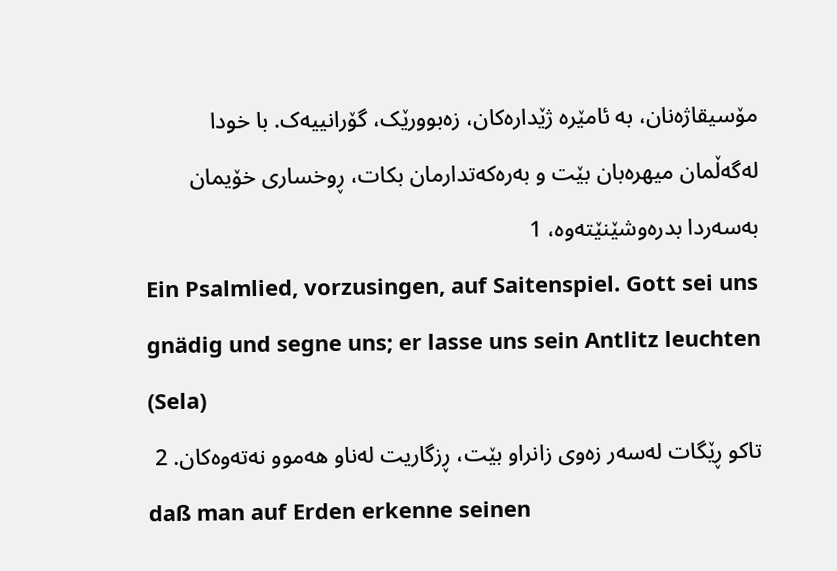مۆسیقاژەنان، بە ئامێرە ژێدارەکان، زەبوورێک، گۆرانییەک. با خودا لەگەڵمان میهرەبان بێت و بەرەکەتدارمان بکات، ڕوخساری خۆیمان بەسەردا بدرەوشێنێتەوە، 1
Ein Psalmlied, vorzusingen, auf Saitenspiel. Gott sei uns gnädig und segne uns; er lasse uns sein Antlitz leuchten (Sela)
تاکو ڕێگات لەسەر زەوی زانراو بێت، ڕزگاریت لەناو هەموو نەتەوەکان. 2
daß man auf Erden erkenne seinen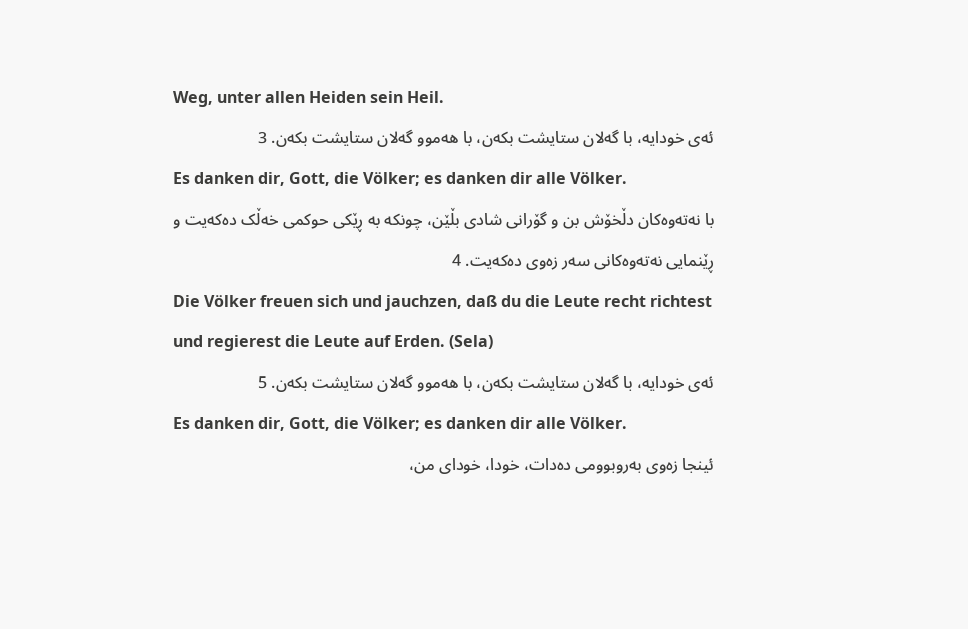Weg, unter allen Heiden sein Heil.
ئەی خودایە، با گەلان ستایشت بکەن، با هەموو گەلان ستایشت بکەن. 3
Es danken dir, Gott, die Völker; es danken dir alle Völker.
با نەتەوەکان دڵخۆش بن و گۆرانی شادی بڵێن، چونکە بە ڕێکی حوکمی خەڵک دەکەیت و ڕێنمایی نەتەوەکانی سەر زەوی دەکەیت. 4
Die Völker freuen sich und jauchzen, daß du die Leute recht richtest und regierest die Leute auf Erden. (Sela)
ئەی خودایە، با گەلان ستایشت بکەن، با هەموو گەلان ستایشت بکەن. 5
Es danken dir, Gott, die Völker; es danken dir alle Völker.
ئینجا زەوی بەروبوومی دەدات، خودا، خودای من،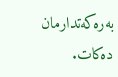بەرەکەتدارمان دەکات.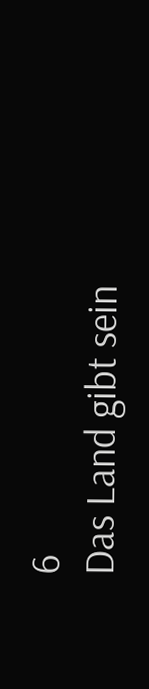6
Das Land gibt sein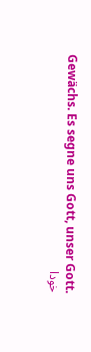Gewächs. Es segne uns Gott, unser Gott.
خودا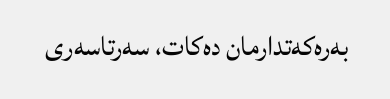بەرەکەتدارمان دەکات، سەرتاسەری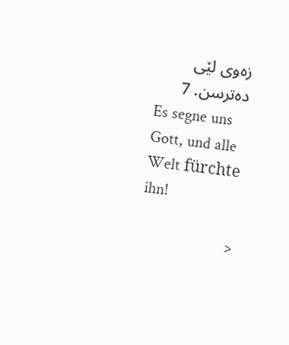زەوی لێی دەترسن. 7
Es segne uns Gott, und alle Welt fürchte ihn!

<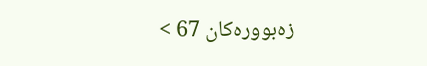زەبوورەکان 67 >